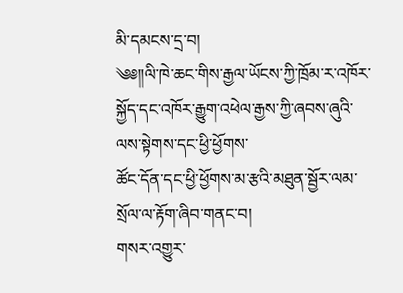མི་དམངས་དྲ་བ།
༄༅༎ལི་ཁེ་ཆང་གིས་རྒྱལ་ཡོངས་ཀྱི་ཁྲོམ་ར་འཁོར་སྐྱོད་དང་འཁོར་རྒྱུག་འཕེལ་རྒྱས་ཀྱི་ཞབས་ཞུའི་ལས་སྟེགས་དང་ཕྱི་ཕྱོགས་
ཚོང་དོན་དང་ཕྱི་ཕྱོགས་མ་རྩའི་མཐུན་སྦྱོར་ལམ་སྲོལ་ལ་རྟོག་ཞིབ་གནང་བ།
གསར་འགྱུར་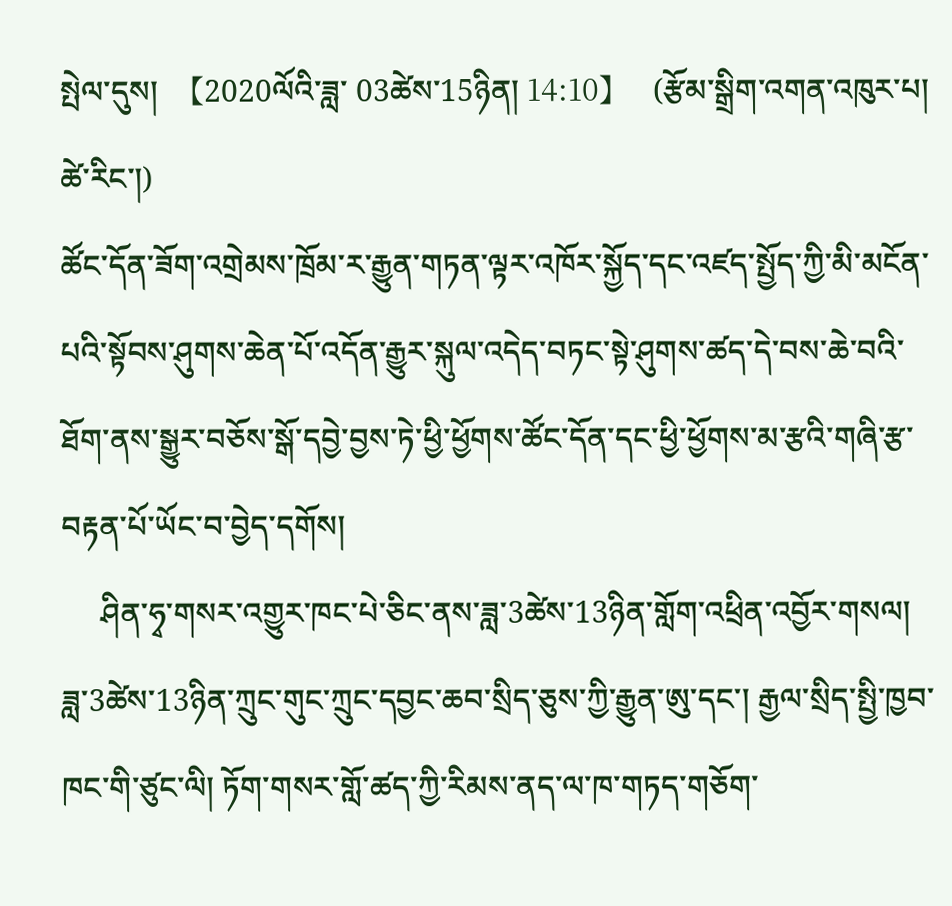སྤེལ་དུས།  【2020ལོའི་ཟླ་ 03ཚེས་15ཉིན། 14:10】   (རྩོམ་སྒྲིག་འགན་འཁུར་པ། ཚེ་རིང་།)
ཚོང་དོན་ཟོག་འགྲེམས་ཁྲོམ་ར་རྒྱུན་གཏན་ལྟར་འཁོར་སྐྱོད་དང་འཛད་སྤྱོད་ཀྱི་མི་མངོན་པའི་སྟོབས་ཤུགས་ཆེན་པོ་འདོན་རྒྱུར་སྐུལ་འདེད་བཏང་སྟེ་ཤུགས་ཚད་དེ་བས་ཆེ་བའི་ཐོག་ནས་སྒྱུར་བཅོས་སྒོ་དབྱེ་བྱས་ཏེ་ཕྱི་ཕྱོགས་ཚོང་དོན་དང་ཕྱི་ཕྱོགས་མ་རྩའི་གཞི་རྩ་བརྟན་པོ་ཡོང་བ་བྱེད་དགོས།
     ཤིན་ཧྭ་གསར་འགྱུར་ཁང་པེ་ཅིང་ནས་ཟླ་3ཚེས་13ཉིན་གློག་འཕྲིན་འབྱོར་གསལ། ཟླ་3ཚེས་13ཉིན་ཀྲུང་གུང་ཀྲུང་དབྱང་ཆབ་སྲིད་ཅུས་ཀྱི་རྒྱུན་ཨུ་དང་། རྒྱལ་སྲིད་སྤྱི་ཁྱབ་ཁང་གི་ཙུང་ལི། ཏོག་གསར་གློ་ཚད་ཀྱི་རིམས་ནད་ལ་ཁ་གཏད་གཅོག་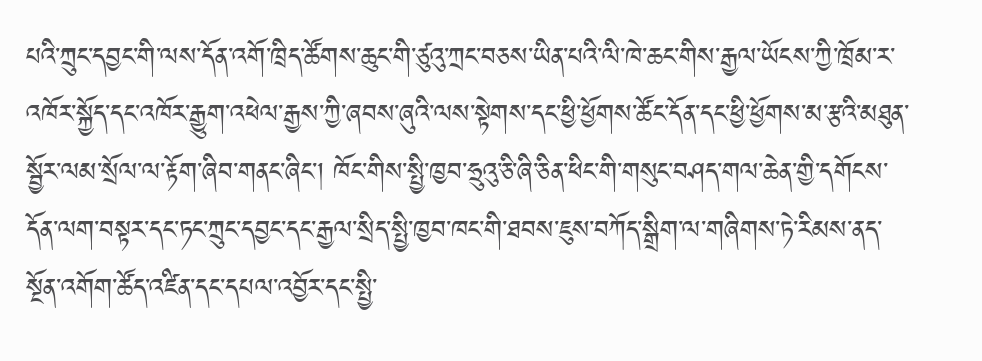པའི་ཀྲུང་དབྱང་གི་ལས་དོན་འགོ་ཁྲིད་ཚོགས་ཆུང་གི་ཙུའུ་ཀྲང་བཅས་ཡིན་པའི་ལི་ཁེ་ཆང་གིས་རྒྱལ་ཡོངས་ཀྱི་ཁྲོམ་ར་འཁོར་སྐྱོད་དང་འཁོར་རྒྱུག་འཕེལ་རྒྱས་ཀྱི་ཞབས་ཞུའི་ལས་སྟེགས་དང་ཕྱི་ཕྱོགས་ཚོང་དོན་དང་ཕྱི་ཕྱོགས་མ་རྩའི་མཐུན་སྦྱོར་ལམ་སྲོལ་ལ་རྟོག་ཞིབ་གནང་ཞིང་། ཁོང་གིས་སྤྱི་ཁྱབ་ཧྲུའུ་ཅི་ཞི་ཅིན་ཕིང་གི་གསུང་བཤད་གལ་ཆེན་གྱི་དགོངས་དོན་ལག་བསྟར་དང་ཏང་ཀྲུང་དབྱང་དང་རྒྱལ་སྲིད་སྤྱི་ཁྱབ་ཁང་གི་ཐབས་ཇུས་བཀོད་སྒྲིག་ལ་གཞིགས་ཏེ་རིམས་ནད་སྔོན་འགོག་ཚོད་འཛིན་དང་དཔལ་འབྱོར་དང་སྤྱི་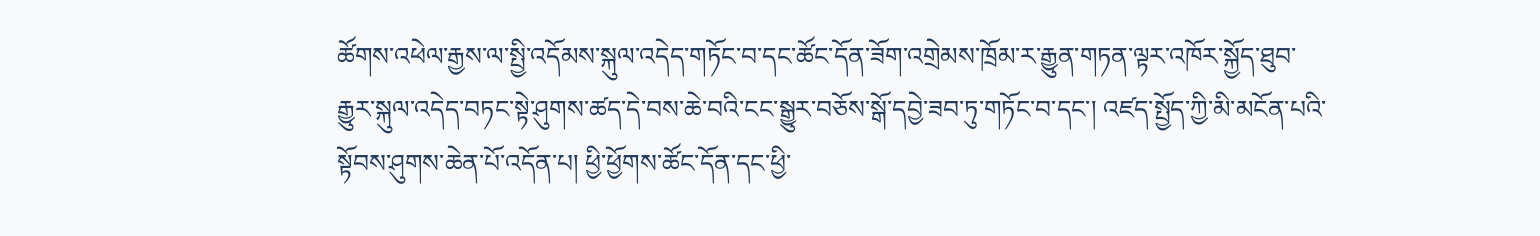ཚོགས་འཕེལ་རྒྱས་ལ་སྤྱི་འདོམས་སྐུལ་འདེད་གཏོང་བ་དང་ཚོང་དོན་ཟོག་འགྲེམས་ཁྲོམ་ར་རྒྱུན་གཏན་ལྟར་འཁོར་སྐྱོད་ཐུབ་རྒྱུར་སྐུལ་འདེད་བཏང་སྟེ་ཤུགས་ཚད་དེ་བས་ཆེ་བའི་ངང་སྒྱུར་བཅོས་སྒོ་དབྱེ་ཟབ་ཏུ་གཏོང་བ་དང་། འཛད་སྤྱོད་ཀྱི་མི་མངོན་པའི་སྟོབས་ཤུགས་ཆེན་པོ་འདོན་པ། ཕྱི་ཕྱོགས་ཚོང་དོན་དང་ཕྱི་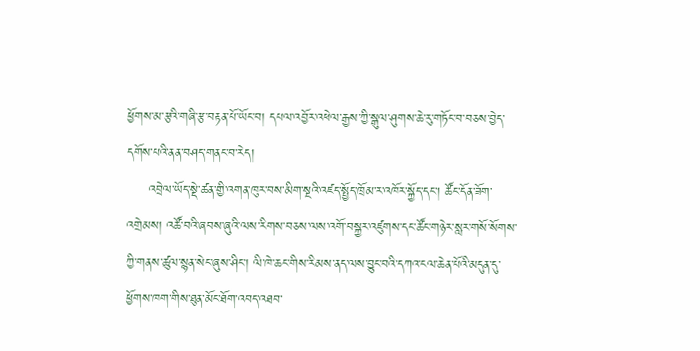ཕྱོགས་མ་རྩའི་གཞི་རྩ་བརྟན་པོ་ཡོང་བ། དཔལ་འབྱོར་འཕེལ་རྒྱས་ཀྱི་སྒུལ་ཤུགས་ཆེ་རུ་གཏོང་བ་བཅས་བྱེད་དགོས་པའི་ནན་བཤད་གནང་བ་རེད།
     འབྲེལ་ཡོད་སྡེ་ཚན་གྱི་འགན་ཁུར་བས་མིག་སྔའི་འཛད་སྤྱོད་ཁྲོམ་ར་འཁོར་སྐྱོད་དང་། ཚོང་དོན་ཟོག་འགྲེམས། འཚོ་བའི་ཞབས་ཞུའི་ལས་རིགས་བཅས་ལས་འགོ་བསྐྱར་འཛུགས་དང་ཚོང་གཉེར་སླར་གསོ་སོགས་ཀྱི་གནས་ཚུལ་སྙན་སེང་ཞུས་ཤིང་། ལི་ཁེ་ཆང་གིས་རིམས་ནད་ལས་བྱུང་བའི་དཀའ་ངལ་ཆེན་པོའི་མདུན་དུ་ཕྱོགས་ཁག་གིས་ཐུན་མོང་ཐོག་འབད་འཐབ་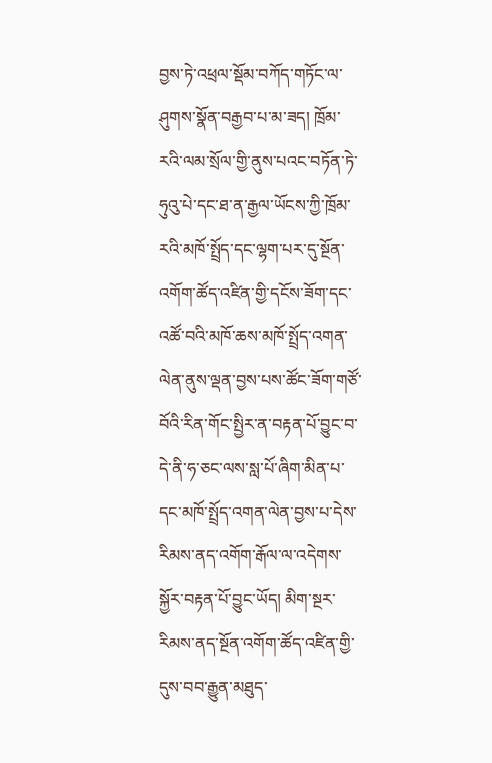བྱས་ཏེ་འཕྲལ་སྡོམ་བཀོད་གཏོང་ལ་ཤུགས་སྣོན་བརྒྱབ་པ་མ་ཟད། ཁྲོམ་རའི་ལམ་སྲོལ་གྱི་ནུས་པའང་བཏོན་ཏེ་ཧུའུ་པེ་དང་ཐ་ན་རྒྱལ་ཡོངས་ཀྱི་ཁྲོམ་རའི་མཁོ་སྤྲོད་དང་ལྷག་པར་དུ་སྔོན་འགོག་ཚོད་འཛིན་གྱི་དངོས་ཟོག་དང་འཚོ་བའི་མཁོ་ཆས་མཁོ་སྤྲོད་འགན་ལེན་ནུས་ལྡན་བྱས་པས་ཚོང་ཟོག་གཙོ་བོའི་རིན་གོང་སྤྱིར་ན་བརྟན་པོ་བྱུང་བ་དེ་ནི་ཧ་ཅང་ལས་སླ་པོ་ཞིག་མིན་པ་དང་མཁོ་སྤྲོད་འགན་ལེན་བྱས་པ་དེས་རིམས་ནད་འགོག་རྒོལ་ལ་འདེགས་སྐྱོར་བརྟན་པོ་བྱུང་ཡོད། མིག་སྔར་རིམས་ནད་སྔོན་འགོག་ཚོད་འཛིན་གྱི་དུས་བབ་རྒྱུན་མཐུད་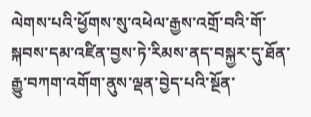ལེགས་པའི་ཕྱོགས་སུ་འཕེལ་རྒྱས་འགྲོ་བའི་གོ་སྐབས་དམ་འཛིན་བྱས་ཏེ་རིམས་ནད་བསྐྱར་དུ་ཐོན་རྒྱུ་བཀག་འགོག་ནུས་ལྡན་བྱེད་པའི་སྔོན་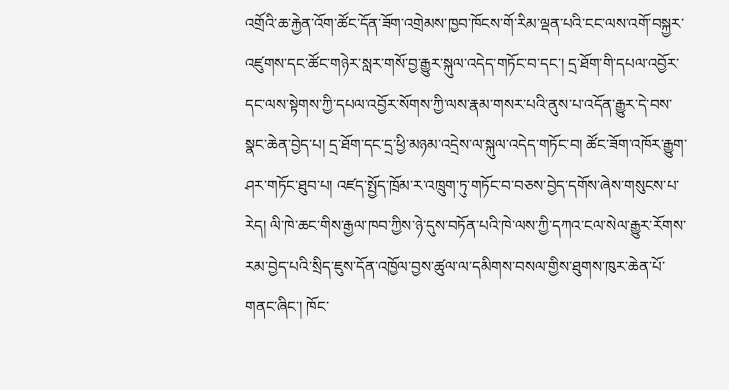འགྲོའི་ཆ་རྐྱེན་འོག་ཚོང་དོན་ཟོག་འགྲེམས་ཁྱབ་ཁོངས་གོ་རིམ་ལྡན་པའི་ངང་ལས་འགོ་བསྐྱར་འཛུགས་དང་ཚོང་གཉེར་སླར་གསོ་བྱ་རྒྱུར་སྐུལ་འདེད་གཏོང་བ་དང་། དྲ་ཐོག་གི་དཔལ་འབྱོར་དང་ལས་སྟེགས་ཀྱི་དཔལ་འབྱོར་སོགས་ཀྱི་ལས་རྣམ་གསར་པའི་ནུས་པ་འདོན་རྒྱུར་དེ་བས་སྣང་ཆེན་བྱེད་པ། དྲ་ཐོག་དང་དྲ་ཕྱི་མཉམ་འདྲེས་ལ་སྐུལ་འདེད་གཏོང་བ། ཚོང་ཟོག་འཁོར་རྒྱུག་ཤར་གཏོང་ཐུབ་པ། འཛད་སྤྱོད་ཁྲོམ་ར་འཁྲུག་ཏུ་གཏོང་བ་བཅས་བྱེད་དགོས་ཞེས་གསུངས་པ་རེད། ལི་ཁེ་ཆང་གིས་རྒྱལ་ཁབ་ཀྱིས་ཉེ་དུས་བཏོན་པའི་ཁེ་ལས་ཀྱི་དཀའ་ངལ་སེལ་རྒྱུར་རོགས་རམ་བྱེད་པའི་སྲིད་ཇུས་དོན་འཁྱོལ་བྱས་ཚུལ་ལ་དམིགས་བསལ་གྱིས་ཐུགས་ཁུར་ཆེན་པོ་གནང་ཞིང་། ཁོང་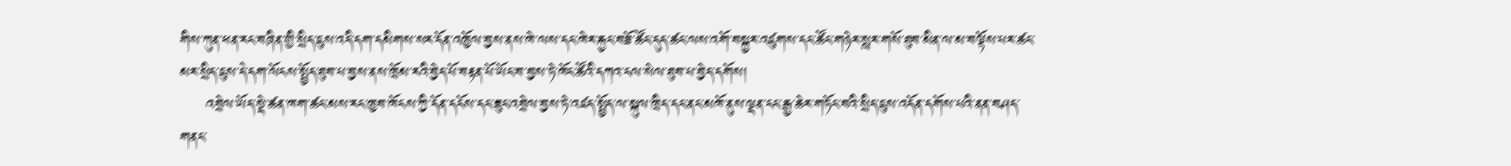གིས་ཀུན་ཕན་རང་བཞིན་གྱི་སྲིད་ཇུས་འདི་དག་དམིགས་སར་དོན་འཁྱོལ་བྱས་ནས་ཁེ་ལས་དང་ཁེར་རྐྱང་བཟོ་ཚོང་དུད་ཚང་ལས་འགོ་བསྐྱར་འཛུགས་དང་ཚོང་གཉེར་སླར་གསོ་ཐུབ་མིན་ལ་མ་བལྟོས་པར་ཚང་མར་སྲིད་ཇུས་དེ་དག་ལོངས་སྤྱོད་ཐུབ་པ་བྱས་ནས་ཁྲོམ་རའི་བྱེད་པོ་བརྟན་པོ་ཡོང་བ་བྱས་ཏེ་ཁོང་ཚོའི་དཀའ་ངལ་སེལ་ཐུབ་པ་བྱེད་དགོས།
     འབྲེལ་ཡོད་སྡེ་ཚན་ཁག་ཚང་མས་རང་ཁྱབ་ཁོངས་ཀྱི་དོན་དངོས་དང་ཟུང་འབྲེལ་བྱས་ཏེ་འཛད་སྤྱོད་ལ་སྐུལ་ཁྲིད་དང་ནང་མཁོ་ནུས་ལྡན་ངང་རྒྱ་ཆེར་གཏོང་བའི་སྲིད་ཇུས་འདོན་དགོས་པའི་ནན་བཤད་གནང་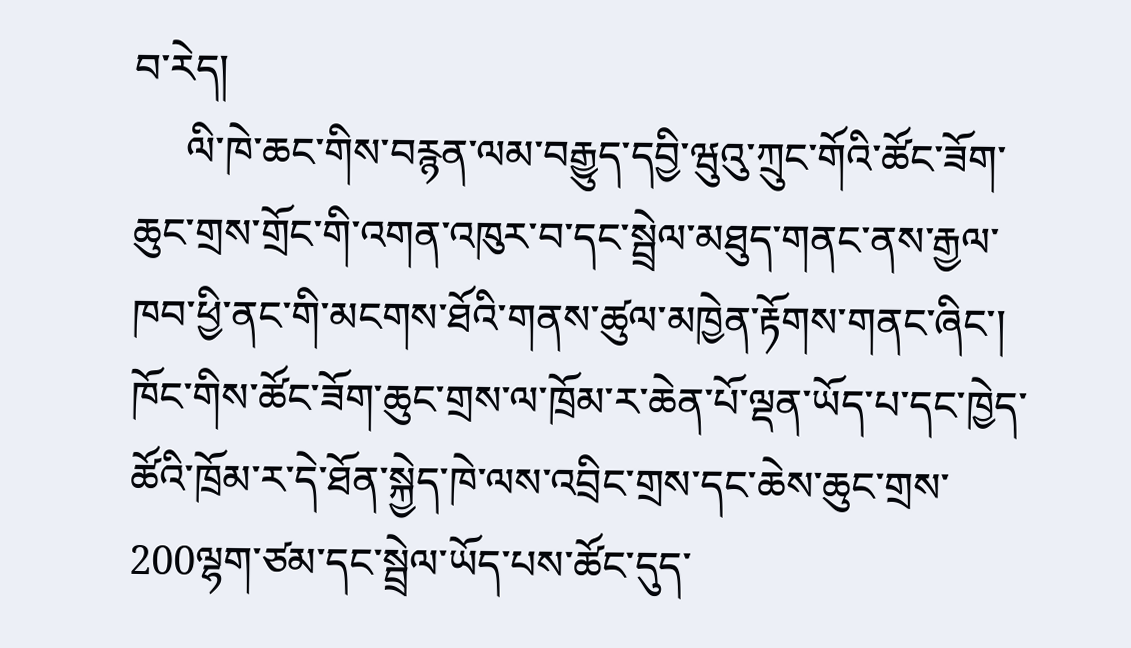བ་རེད།
     ལི་ཁེ་ཆང་གིས་བརྙན་ལམ་བརྒྱུད་དབྱི་ཝུའུ་ཀྲུང་གོའི་ཚོང་ཟོག་ཆུང་གྲས་གྲོང་གི་འགན་འཁུར་བ་དང་སྦྲེལ་མཐུད་གནང་ནས་རྒྱལ་ཁབ་ཕྱི་ནང་གི་མངགས་ཐོའི་གནས་ཚུལ་མཁྱེན་རྟོགས་གནང་ཞིང་། ཁོང་གིས་ཚོང་ཟོག་ཆུང་གྲས་ལ་ཁྲོམ་ར་ཆེན་པོ་ལྡན་ཡོད་པ་དང་ཁྱེད་ཚོའི་ཁྲོམ་ར་དེ་ཐོན་སྐྱེད་ཁེ་ལས་འབྲིང་གྲས་དང་ཆེས་ཆུང་གྲས་200ལྷག་ཙམ་དང་སྦྲེལ་ཡོད་པས་ཚོང་དུད་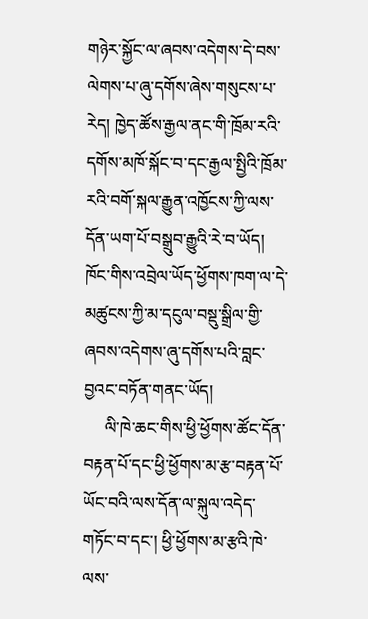གཉེར་སྐྱོང་ལ་ཞབས་འདེགས་དེ་བས་ལེགས་པ་ཞུ་དགོས་ཞེས་གསུངས་པ་རེད། ཁྱེད་ཚོས་རྒྱལ་ནང་གི་ཁྲོམ་རའི་དགོས་མཁོ་སྐོང་བ་དང་རྒྱལ་སྤྱིའི་ཁྲོམ་རའི་བགོ་སྐལ་རྒྱུན་འཁྱོངས་ཀྱི་ལས་དོན་ཡག་པོ་བསྒྲུབ་རྒྱུའི་རེ་བ་ཡོད། ཁོང་གིས་འབྲེལ་ཡོད་ཕྱོགས་ཁག་ལ་དེ་མཚུངས་ཀྱི་མ་དངུལ་བསྡུ་སྒྲིལ་གྱི་ཞབས་འདེགས་ཞུ་དགོས་པའི་བླང་བྱའང་བཏོན་གནང་ཡོད།
     ལི་ཁེ་ཆང་གིས་ཕྱི་ཕྱོགས་ཚོང་དོན་བརྟན་པོ་དང་ཕྱི་ཕྱོགས་མ་རྩ་བརྟན་པོ་ཡོང་བའི་ལས་དོན་ལ་སྐུལ་འདེད་གཏོང་བ་དང་། ཕྱི་ཕྱོགས་མ་རྩའི་ཁེ་ལས་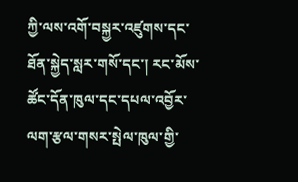ཀྱི་ལས་འགོ་བསྐྱར་འཛུགས་དང་ཐོན་སྐྱེད་སླར་གསོ་དང་། རང་མོས་ཚོང་དོན་ཁུལ་དང་དཔལ་འབྱོར་ལག་རྩལ་གསར་སྤེལ་ཁུལ་གྱི་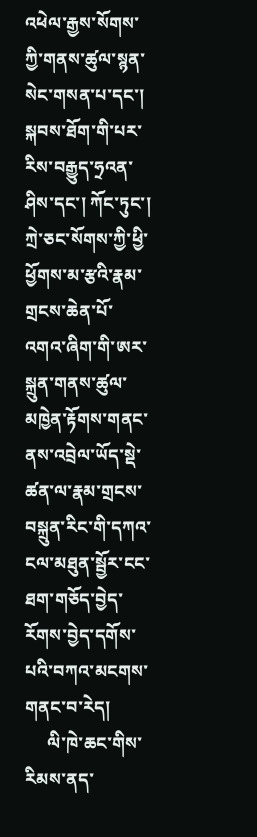འཕེལ་རྒྱས་སོགས་ཀྱི་གནས་ཚུལ་སྙན་སེང་གསན་པ་དང་། སྐབས་ཐོག་གི་པར་རིས་བརྒྱུད་ཧྲའན་ཤིས་དང་། ཀོང་ཏུང་། ཀྲེ་ཅང་སོགས་ཀྱི་ཕྱི་ཕྱོགས་མ་རྩའི་རྣམ་གྲངས་ཆེན་པོ་འགའ་ཞིག་གི་ཨར་སྐྲུན་གནས་ཚུལ་མཁྱེན་རྟོགས་གནང་ནས་འབྲེལ་ཡོད་སྡེ་ཚན་ལ་རྣམ་གྲངས་བསྐྲུན་རིང་གི་དཀའ་ངལ་མཐུན་སྦྱོར་ངང་ཐག་གཅོད་བྱེད་རོགས་བྱེད་དགོས་པའི་བཀའ་མངགས་གནང་བ་རེད།
     ལི་ཁེ་ཆང་གིས་རིམས་ནད་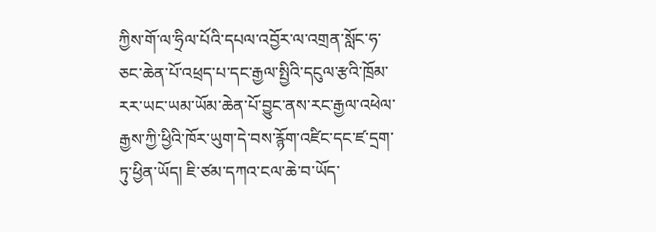ཀྱིས་གོ་ལ་ཧྲིལ་པོའི་དཔལ་འབྱོར་ལ་འགྲན་སློང་ཧ་ཅང་ཆེན་པོ་འཕྲད་པ་དང་རྒྱལ་སྤྱིའི་དངུལ་རྩའི་ཁྲོམ་རར་ཡང་ཡམ་ཡོམ་ཆེན་པོ་བྱུང་ནས་རང་རྒྱལ་འཕེལ་རྒྱས་ཀྱི་ཕྱིའི་ཁོར་ཡུག་དེ་བས་རྙོག་འཛིང་དང་ཛ་དྲག་ཏུ་ཕྱིན་ཡོད། ཇི་ཙམ་དཀའ་ངལ་ཆེ་བ་ཡོད་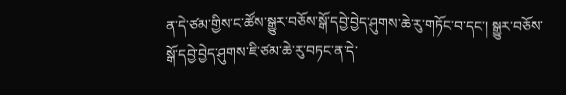ན་དེ་ཙམ་གྱིས་ང་ཚོས་སྒྱུར་བཅོས་སྒོ་དབྱེ་བྱེད་ཤུགས་ཆེ་རུ་གཏོང་བ་དང་། སྒྱུར་བཅོས་སྒོ་དབྱེ་བྱེད་ཤུགས་ཇི་ཙམ་ཆེ་རུ་བཏང་ན་དེ་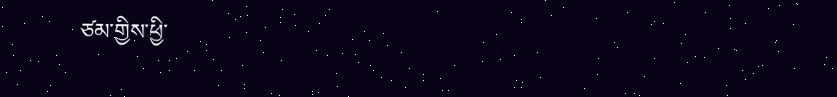ཙམ་གྱིས་ཕྱི་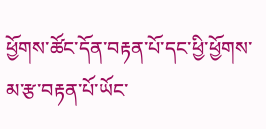ཕྱོགས་ཚོང་དོན་བརྟན་པོ་དང་ཕྱི་ཕྱོགས་མ་རྩ་བརྟན་པོ་ཡོང་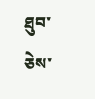ཐུབ་ཅེས་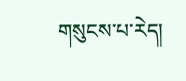གསུངས་པ་རེད།